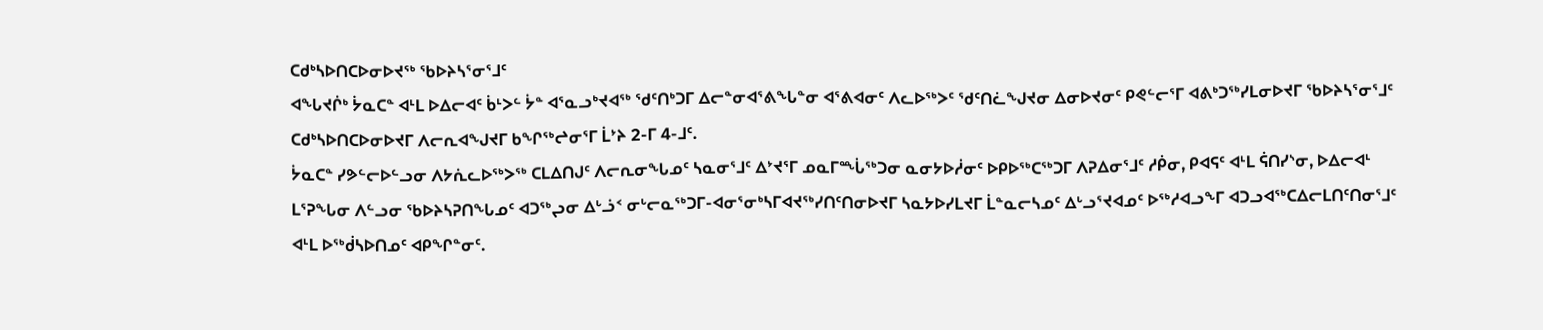ᑕᑯᒃᓴᐅᑎᑕᐅᓂᐅᔪᖅ ᖃᐅᔨᓴᕐᓂᕐᒧᑦ
ᐊᖓᔪᒌᒃ ᔮᓇᑕᓐ ᐊᒻᒪ ᐅᐃᓕᐊᑦ ᑳᒻᐳᓪ ᔮᓐ ᐊᕐᓇᓗᒃᔪᐊᖅ ᖁᑦᑎᒃᑐᒥ ᐃᓕᓐᓂᐊᕐᕕᖓᓐᓂ ᐊᕐᕕᐊᓂᑦ ᐱᓚᐅᖅᐳᑦ ᖁᑦᑎᓛᖑᔪᓂ ᐃᓂᐅᔪᓂᑦ ᑭᕙᓪᓕᕐᒥ ᐊᕕᒃᑐᖅᓯᒪᓂᐅᔪᒥ ᖃᐅᔨᓴᕐᓂᕐᒧᑦ ᑕᑯᒃᓴᐅᑎᑕᐅᓂᐅᔪᒥ ᐱᓕᕆᐊᖑᔪᒥ ᑲᖏᖅᖠᓂᕐᒥ ᒫᔾᔨ 2-ᒥ 4-ᒧᑦ.
ᔮᓇᑕᓐ ᓯᕗᓪᓕᐅᓪᓗᓂ ᐱᔭᕇᓚᐅᖅᐳᖅ ᑕᒪᐃᑎᒍᑦ ᐱᓕᕆᓂᖓᓄᑦ ᓴᓇᓂᕐᒧᑦ ᐃᔾᔪᕐᒥ ᓄᓇᒥᙶᖅᑐᓂ ᓇᓂᔭᐅᓲᓂᑦ ᐅᑭᐅᖅᑕᖅᑐᒥ ᐱᕈᐃᓂᕐᒧᑦ ᓱᑮᓂ, ᑭᐊᕋᑦ ᐊᒻᒪ ᕌᑎᓯᔅᓂ, ᐅᐃᓕᐊᒻ ᒪᕐᕈᖓᓂ ᐱᓪᓗᓂ ᖃᐅᔨᓴᕈᑎᖓᓄᑦ ᐊᑐᖅᖢᓂ ᐃᒡᓘᑉ ᓂᒡᓕᓇᖅᑐᒥ-ᐊᓂᕐᓂᒃᓴᒥᐊᔪᖅᓯᑎᑦᑎᓂᐅᔪᒥ ᓴᓇᔭᐅᓯᒪᔪᒥ ᒫᓐᓇᓕᓴᓄᑦ ᐃᒡᓗᕐᔪᐊᓄᑦ ᐅᖅᓱᐊᓗᖕᒥ ᐊᑐᓗᐊᖅᑕᐃᓕᒪᑎᑦᑎᓂᕐᒧᑦ ᐊᒻᒪ ᐅᖅᑰᓴᐅᑎᓄᑦ ᐊᑭᖏᓐᓂᑦ.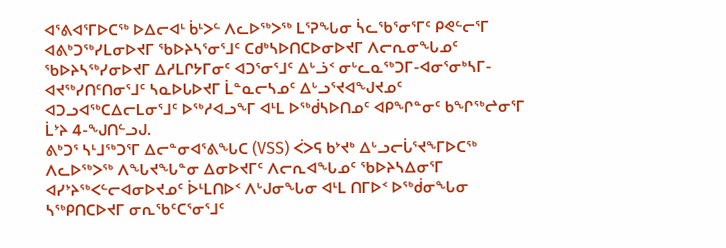ᐊᕐᕕᐊᕐᒥᐅᑕᖅ ᐅᐃᓕᐊᒻ ᑳᒻᐳᓪ ᐱᓚᐅᖅᐳᖅ ᒪᕐᕈᖓᓂ ᓵᓚᖃᕐᓂᕐᒥᑦ ᑭᕙᓪᓕᕐᒥ ᐊᕕᒃᑐᖅᓯᒪᓂᐅᔪᒥ ᖃᐅᔨᓴᕐᓂᕐᒧᑦ ᑕᑯᒃᓴᐅᑎᑕᐅᓂᐅᔪᒥ ᐱᓕᕆᓂᖓᓄᑦ ᖃᐅᔨᓴᖅᓯᓂᐅᔪᒥ ᐃᓱᒪᒋᔭᒥᓂᑦ ᐊᑐᕐᓂᕐᒧᑦ ᐃᒡᓘᑉ ᓂᒡᓚᓇᖅᑐᒥ-ᐊᓂᕐᓂᒃᓴᒥ-ᐊᔪᖅᓯᑎᑦᑎᓂᕐᒧᑦ ᓴᓇᐅᒐᐅᔪᒥ ᒫᓐᓇᓕᓴᓄᑦ ᐃᒡᓗᕐᔪᐊᖑᔪᓄᑦ ᐊᑐᓗᐊᖅᑕᐃᓕᒪᓂᕐᒧᑦ ᐅᖅᓱᐊᓗᖕᒥ ᐊᒻᒪ ᐅᖅᑰᓴᐅᑎᓄᑦ ᐊᑭᖏᓐᓂᑦ ᑲᖏᖅᖠᓂᕐᒥ ᒫᔾᔨ 4-ᖑᑎᓪᓗᒍ.
ᕕᒃᑐᕐ ᓴᒻᒧᖅᑐᕐᒥ ᐃᓕᓐᓂᐊᕐᕕᖓᑕ (VSS) ᐹᐳᕋ ᑲᔾᔪᒃ ᐃᒡᓗᓕᒑᕐᔪᖕᒥᐅᑕᖅ ᐱᓚᐅᖅᐳᖅ ᐱᖓᔪᖓᓐᓂ ᐃᓂᐅᔪᒥᑦ ᐱᓕᕆᐊᖓᓄᑦ ᖃᐅᔨᓴᐃᓂᕐᒥ ᐊᓯᔾᔨᖅᐸᓪᓕᐊᓂᐅᔪᓄᑦ ᐆᒻᒪᑎᐅᑉ ᐱᒡᒍᓂᖓᓂ ᐊᒻᒪ ᑎᒥᐅᑉ ᐅᖅᑰᓂᖓᓂ ᓴᖅᑭᑎᑕᐅᔪᒥ ᓂᕆᖃᑦᑕᕐᓂᕐᒧᑦ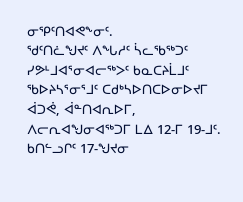ᓂᕿᑦᑎᐊᕙᖕᓂᑦ.
ᖁᑦᑎᓛᖑᔪᑦ ᐱᖓᓱᑦ ᓵᓚᖃᖅᑐᑦ ᓯᕗᒻᒧᐊᕐᓂᐊᓕᖅᐳᑦ ᑲᓇᑕᔨᒫᒧᑦ ᖃᐅᔨᓴᕐᓂᕐᒧᑦ ᑕᑯᒃᓴᐅᑎᑕᐅᓂᐅᔪᒥ ᐋᑐᕚ, ᐋᓐᑎᐊᕆᐅᒥ, ᐱᓕᕆᐊᖑᓂᐊᖅᑐᒥ ᒪᐃ 12-ᒥ 19-ᒧᑦ.
ᑲᑎᓪᓗᒋᑦ 17-ᖑᔪᓂ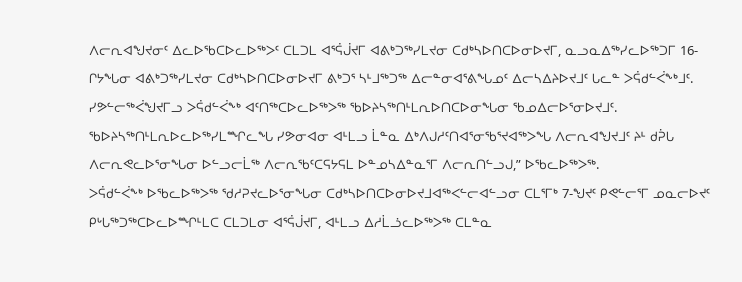ᐱᓕᕆᐊᖑᔪᓂᑦ ᐃᓚᐅᖃᑕᐅᓚᐅᖅᐳᑦ ᑕᒪᑐᒪ ᐊᕐᕌᒎᔪᒥ ᐊᕕᒃᑐᖅᓯᒪᔪᓂ ᑕᑯᒃᓴᐅᑎᑕᐅᓂᐅᔪᒥ, ᓇᓗᓇᐃᖅᓯᓚᐅᖅᑐᒥ 16-ᒋᔭᖓᓂ ᐊᕕᒃᑐᖅᓯᒪᔪᓂ ᑕᑯᒃᓴᐅᑎᑕᐅᓂᐅᔪᒥ ᕕᒃᑐᕐ ᓴᒻᒧᖅᑐᖅ ᐃᓕᓐᓂᐊᕐᕕᖓᓄᑦ ᐃᓕᓴᐃᔨᐅᔪᒧᑦ ᒐᓚᓐ ᐳᕌᑯᓪᐹᖕᒃᒧᑦ. ᓯᕗᓪᓕᖅᐹᖑᔪᒥᓗ ᐳᕌᑯᓪᐹᖕᒃ ᐊᑦᑎᖅᑕᐅᓚᐅᖅᐳᖅ ᖃᐅᔨᓴᖅᑎᒻᒪᕆᐅᑎᑕᐅᓂᖓᓂ ᖃᓄᐃᓕᐅᕐᓂᐅᔪᒧᑦ.
ᖃᐅᔨᓴᖅᑎᒻᒪᕆᐅᓚᐅᖅᓯᒪᙱᓚᖓ ᓯᕗᓂᐊᓂ ᐊᒻᒪᓗ ᒫᓐᓇ ᐃᒃᐱᒍᓱᑦᑎᐊᕐᓂᖃᕐᔪᐊᖅᐳᖓ ᐱᓕᕆᐊᖑᔪᒧᑦ ᔨᒻ ᑯᕉᒐ ᐱᓕᕆᕙᓚᐅᕐᓂᖓᓂ ᐅᓪᓗᓕᒫᖅ ᐱᓕᕆᖃᑦᑕᕋᔭᕋᒪ ᐅᓐᓄᓴᐃᓐᓇᕐᒥ ᐱᓕᕆᑎᓪᓗᒍ,” ᐅᖃᓚᐅᖅᐳᖅ.
ᐳᕌᑯᓪᐹᖕᒃ ᐅᖃᓚᐅᖅᐳᖅ ᖁᓱᕈᔪᓚᐅᕐᓂᖓᓂ ᑕᑯᒃᓴᐅᑎᑕᐅᓂᐅᔪᒧᐊᖅᐸᓪᓕᐊᓪᓗᓂ ᑕᒪᕐᒥᒃ 7-ᖑᔪᑦ ᑭᕙᓪᓕᕐᒥ ᓄᓇᓕᐅᔪᑦ ᑭᒡᒐᖅᑐᖅᑕᐅᓚᐅᙱᒻᒪᑕ ᑕᒪᑐᒪᓂ ᐊᕐᕌᒎᔪᒥ, ᐊᒻᒪᓗ ᐃᓱᒫᓘᓚᐅᖅᐳᖅ ᑕᒪᓐᓇ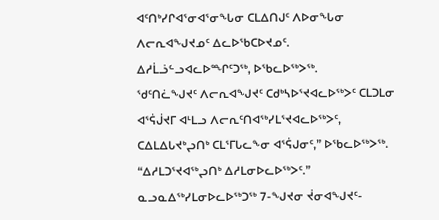ᐊᑦᑎᒃᓯᒋᐊᕐᓂᐊᕐᓂᖓᓂ ᑕᒪᐃᑎᒍᑦ ᐱᐅᓂᖓᓂ ᐱᓕᕆᐊᖑᔪᓄᑦ ᐃᓚᐅᖃᑕᐅᔪᓄᑦ.
ᐃᓱᒫᓘᓪᓗᐊᓚᐅᙱᑦᑐᖅ, ᐅᖃᓚᐅᖅᐳᖅ.
ᖁᑦᑎᓛᖑᔪᑦ ᐱᓕᕆᐊᖑᔪᑦ ᑕᑯᒃᓴᐅᕐᔪᐊᓚᐅᖅᐳᑦ ᑕᒪᑐᒪᓂ ᐊᕐᕌᒎᔪᒥ ᐊᒻᒪᓗ ᐱᓕᕆᑦᑎᐊᖅᓯᒪᕐᔪᐊᓚᐅᖅᐳᑦ, ᑕᐃᒪᐃᒐᔪᒃᖢᑎᒃ ᑕᒪᕐᒥᒐᓚᖕᓂ ᐊᕐᕌᒍᓂᑦ,” ᐅᖃᓚᐅᖅᐳᖅ. “ᐃᓱᒪᑐᕐᔪᐊᖅᖢᑎᒃ ᐃᓱᒪᓂᐅᓚᐅᖅᐳᑦ.”
ᓇᓗᓇᐃᖅᓯᒪᓂᐅᓚᐅᖅᑐᖅ 7-ᖑᔪᓂ ᔫᓂᐊᖑᔪᑦ-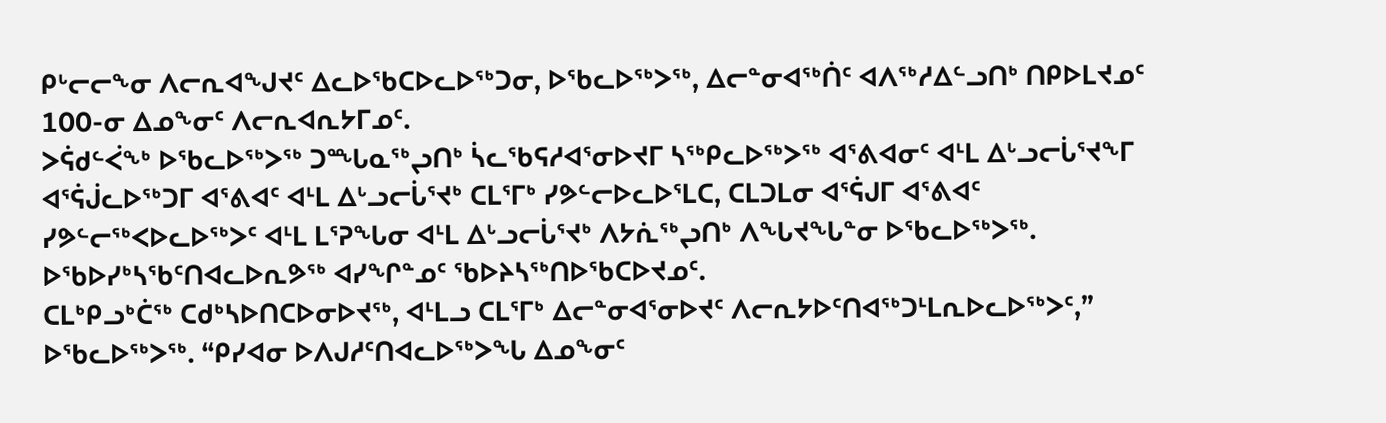ᑭᒡᓕᓕᖕᓂ ᐱᓕᕆᐊᖑᔪᑦ ᐃᓚᐅᖃᑕᐅᓚᐅᖅᑐᓂ, ᐅᖃᓚᐅᖅᐳᖅ, ᐃᓕᓐᓂᐊᖅᑏᑦ ᐊᐱᖅᓱᐃᓪᓗᑎᒃ ᑎᑭᐅᒪᔪᓄᑦ 100-ᓂ ᐃᓄᖕᓂᑦ ᐱᓕᕆᐊᕆᔭᒥᓄᑦ.
ᐳᕌᑯᓪᐹᖕᒃ ᐅᖃᓚᐅᖅᐳᖅ ᑐᙵᓇᖅᖢᑎᒃ ᓵᓚᖃᕋᓱᐊᕐᓂᐅᔪᒥ ᓴᖅᑭᓚᐅᖅᐳᖅ ᐊᕐᕕᐊᓂᑦ ᐊᒻᒪ ᐃᒡᓗᓕᒑᕐᔪᖕᒥ ᐊᕐᕌᒎᓚᐅᖅᑐᒥ ᐊᕐᕕᐊᑦ ᐊᒻᒪ ᐃᒡᓗᓕᒑᕐᔪᒃ ᑕᒪᕐᒥᒃ ᓯᕗᓪᓕᐅᓚᐅᕐᒪᑕ, ᑕᒪᑐᒪᓂ ᐊᕐᕌᒍᒥ ᐊᕐᕕᐊᑦ ᓯᕗᓪᓕᖅᐸᐅᓚᐅᖅᐳᑦ ᐊᒻᒪ ᒪᕐᕈᖓᓂ ᐊᒻᒪ ᐃᒡᓗᓕᒑᕐᔪᒃ ᐱᔭᕇᖅᖢᑎᒃ ᐱᖓᔪᖓᓐᓂ ᐅᖃᓚᐅᖅᐳᖅ.
ᐅᖃᐅᓯᒃᓴᖃᑦᑎᐊᓚᐅᕆᕗᖅ ᐊᓯᖏᓐᓄᑦ ᖃᐅᔨᓴᖅᑎᐅᖃᑕᐅᔪᓄᑦ.
ᑕᒪᒃᑭᓗᒃᑖᖅ ᑕᑯᒃᓴᐅᑎᑕᐅᓂᐅᔪᖅ, ᐊᒻᒪᓗ ᑕᒪᕐᒥᒃ ᐃᓕᓐᓂᐊᕐᓂᐅᔪᑦ ᐱᓕᕆᔭᐅᑦᑎᐊᖅᑐᒻᒪᕆᐅᓚᐅᖅᐳᑦ,” ᐅᖃᓚᐅᖅᐳᖅ. “ᑭᓯᐊᓂ ᐅᐱᒍᓱᑦᑎᐊᓚᐅᖅᐳᖓ ᐃᓄᖕᓂᑦ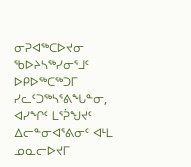ᓂᕈᐊᖅᑕᐅᔪᓂ ᖃᐅᔨᓴᖅᓯᓂᕐᒧᑦ ᐅᑭᐅᖅᑕᖅᑐᒥ ᓯᓚᑦᑐᖅᓴᕐᕕᖓᓐᓂ, ᐊᓯᖏᑦ ᒪᕐᕉᖑᔪᑦ ᐃᓕᓐᓂᐊᕐᕕᓂᑦ ᐊᒻᒪ ᓄᓇᓕᐅᔪᒥ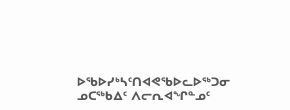ᐅᖃᐅᓯᒃᓴᑦᑎᐊᕙᖃᐅᓚᐅᖅᑐᓂ ᓄᑕᖅᑲᐃᑦ ᐱᓕᕆᐊᖏᓐᓄᑦ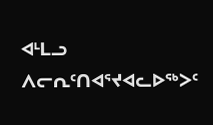ᐊᒻᒪᓗ ᐱᓕᕆᑦᑎᐊᕐᔪᐊᓚᐅᖅᐳᑦ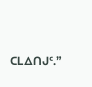ᑕᒪᐃᑎᒍᑦ.”